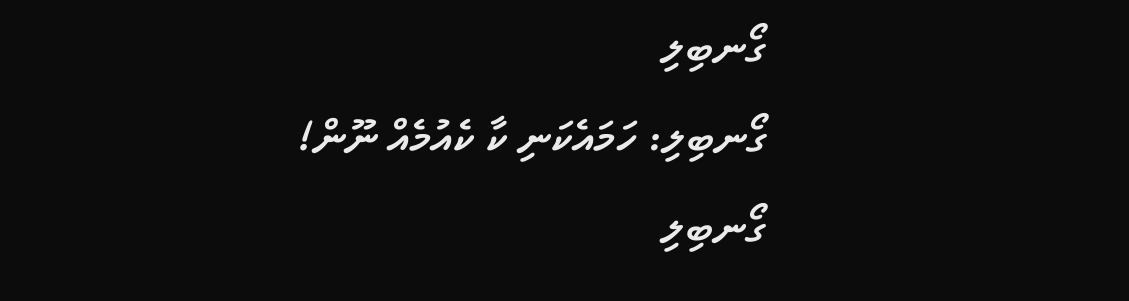ގޯނބިލި
ގޯނބިލި: ހަމައެކަނި ކާ ކެއުމެއް ނޫން!
ގޯނބިލި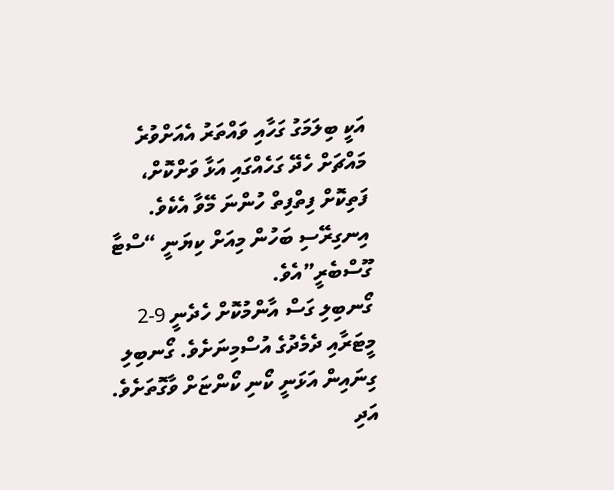އަކީ ބިލަމަގު ގަހާއި ވައްތަރު އެއަށްވުރެ މައްޗަށް ހެދޭ ގަހެއްގައި އަޅާ ވަށްކޮށް، ފަތިކޮށް ފިތްފިތް ހުންނަ މޭވާ އެކެވެ. އިނގިރޭސި ބަހުން މިއަށް ކިޔަނީ “ސްޓާ ގޫސްބެރީ”އެވެ.
ގޯނބިލި ގަސް އާންމުކޮށް ހެދެނީ 9-2 މީޓަރާއި ދެމެދުގެ އުސްމިނަށެވެ. ގޯނބިލި ގިނައިން އަޅަނީ ކޯނި ކޯންޏަށް ވާގޮތަށެވެ. އަދި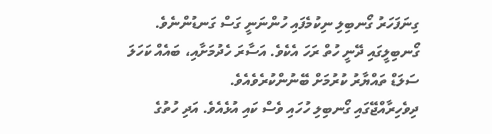ގިނަފަހަރު ގޯނބިލި ނިކުމެފައި ހުންނަނީ ގަސް ގަނޑުންނެވެ.
ގޯނބިލީގައި ދޭނީ ހުތް ރަހަ އެކެވެ. އަސާރަ ހެދުމަށާއި، ބައެއް ކަހަލަ ސަލަޑް ތައްޔާރު ކުރުމަށް ބޭނުންކުރެވެއެވެ.
ދިވެހިރާއްޖޭގައި ގޯނބިލި ހުހައި ވެސް ކައި އުޅެއެވެ. އަދި ހުތުގެ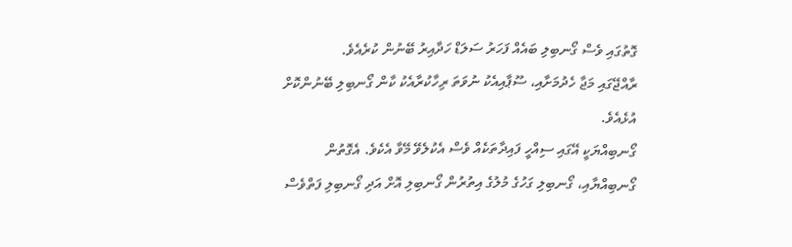ގޮތުގައި ވެސް ގޯނބިލި ބައެއް ފަހަރު ސަލަޑް ހަދާއިރު ބޭނުން ކުރެއެވެ.
ރާއްޖޭގައި މަޖާ ހެދުމަށާއި، ސޫޕާއިއެކު ނުވަތަ ރިހާކުރާއެކު ކާން ގޯނބިލި ބޭނުންކޮށް އުޅެއެވެ.
ގޯނބިއްޔަކީ އޭގައި ސިއްހީ ފައިދާތަކެއް ވެސް އެކުލެވޭ މޭވާ އެކެވެ. އެގޮތުން ގޯނބިއްޔާއި، ގޯނބިލި ގަހުގެ މުލުގެ އިތުރުން ގޯނބިލި އޮށް އަދި ގޯނބިލި ފަތްވެސް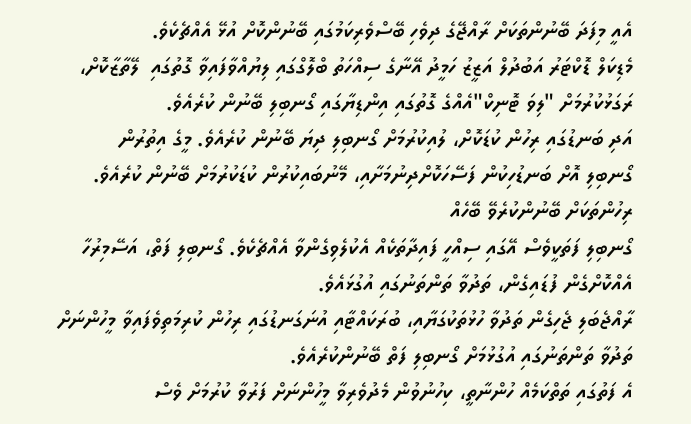އެއީ މިފަދަ ބޭނުންތަކަށް ރާއްޖޭގެ ދިވެހި ބޭސްވެރިކަމުގައި ބޭނުންކޮށް އުޅޭ އެއްޗެކެވެ.
މެޑިކަލް ޑޮކްޓަރު އަބުދުލް އަޒީޒު ހަމީދު އޭނާގެ ސިއްހަތު ބްލޮގްގައި ލިޔުއްވާފައިވާ ގޮތުގައި  ލޭތާޒާކޮށް، ރަގަޅުކުރުމަށް "ލިވަ ޓޮނިކް"އެއްގެ ގޮތުގައި އިންޑިޔާގައި ގޯނބިލި ބޭނުން ކުރެއެވެ.
އަދި ބަނޑުގައި ރިހުން ކުޑަކޮށް، ލުއިކުރުމަށް ގޯނބިލި ދިޔަ ބޭނުން ކުރެއެވެ. މީގެ އިތުރުން
ގޯނބިލި އޮށް ބަނޑުހިކުން ފަސޭހަކޮށްދިނުމަށާއި، މޭނުބައިކުރުން ކުޑަކުރުމަށް ބޭނުން ކުރެއެވެ.
ރިހުންތަކަށް ބޭނުންކުރެވޭ ބޭހެއް
ގޯނބިލި ފަތަކީވެސް އޭގައި ސިއްހީ ފައިދާތަކެއް އެކުލެވިގެންވާ އެއްޗެކެވެ. ގޯނބިލި ފަތް، އަސޭމިރުހާ އެއްކޮށްގެން ފުޑައިގެން، ތަދުވާ ތަންތަނުގައި އުގުޅައެވެ.
ރާއްޖެބަލި ޖެހިގެން ތަދުވާ ހުޅުތަކުގަޔާއި، ބުރަކައްޓާއި އުނަގަނޑުގައި ރިހުން ކުރިމަތިވެފައިވާ މީހުންނަށް ތަދުވާ ތަންތަނުގައި އުގުޅުމަށް ގޯނބިލި ފަތް ބޭނުންކުރެއެވެ.
އެ ފަތުގައި ތަތްކަމެއް ހުންނާތީ، ކިހުނުވުން މެދުވެރިވާ މީހުންނަށް ފަރުވާ ކުރުމަށް ވެސް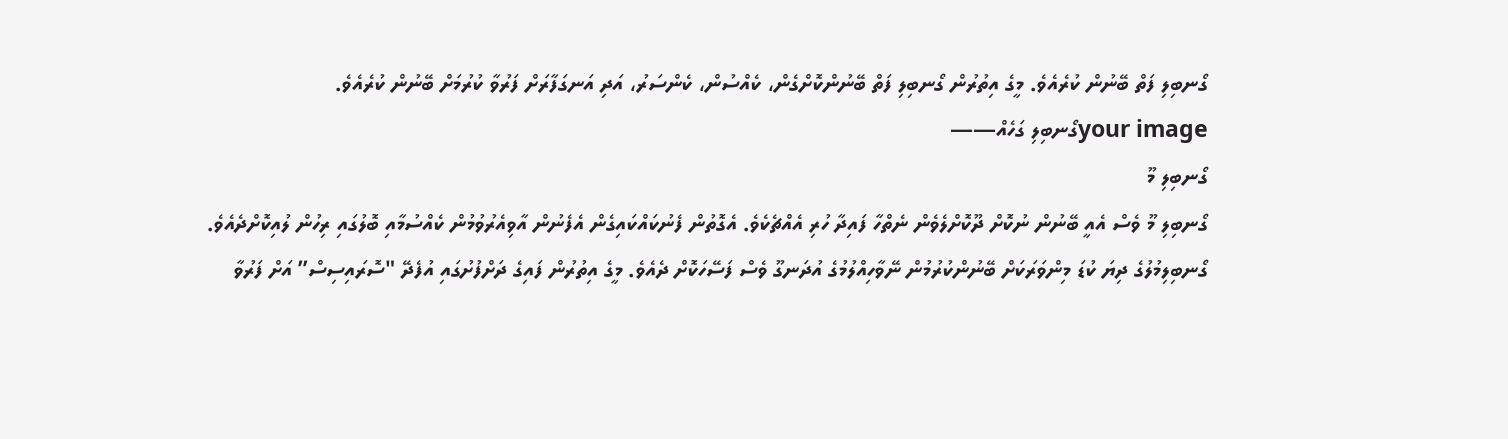ގޯނބިލި ފަތް ބޭނުން ކުރެއެވެ. މީގެ އިތުރުން ގޯނބިލި ފަތް ބޭނުންކޮށްގެން، ކެއްސުން، ކެންސަރު، އަދި އަނގަފާރަށް ފަރުވާ ކުރުމަށް ބޭނުން ކުރެއެވެ.
your imageގޯނބިލި ގަހެއް——
ގޯނބިލި މޫ
ގޯނބިލި މޫ ވެސް އެއީ ބޭނުން ނުކޮށް ދޫކޮށްލެވެން ނެތްހާ ފައިދާ ހުރި އެއްޗެކެވެ. އެގޮތުން ފެނުކައްކައިގެން އެފެނުން އާވިއެރުވުމުން ކެއްސުމާއި ބޮލުގައި ރިހުން ލުއިކޮށްދެއެވެ. ގޯނބިލިމުލުގެ ދިޔަ ކުޑަ މިންވަރަކަށް ބޭނުންކުރުމުން ނޭވާހިއްލުމުގެ އުދަނގޫ ވެސް ފަސޭހަކޮށް ދެއެވެ. މީގެ އިތުރުން ފައިގެ ދަށްފުށުގައި އުފެދޭ "ސޮރައިސިސް” އަށް ފަރުވާ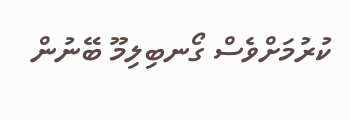ކުރުމަށްވެސް ގޯނބިލިމޫ ބޭނުން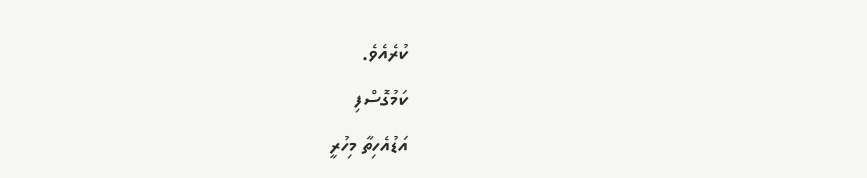ކުރެއެވެ.
ކަމުގޮސްފި
އަޑުއެހިތާ މިހުރީ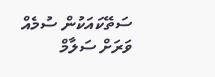ސަތޭކައަކުން ސުމެއް
ވަރަށް ސަލާމް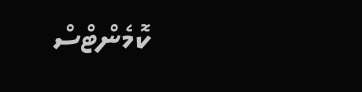ކޮމެންޓްސް